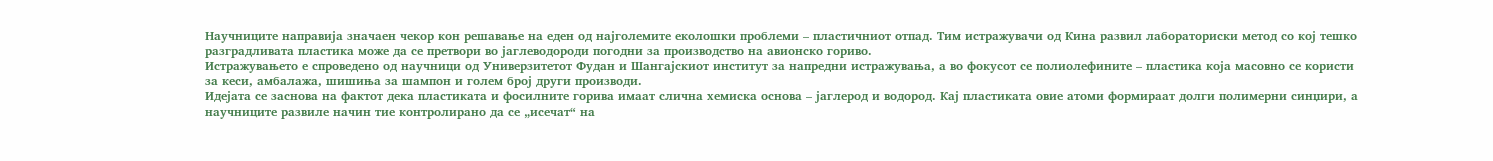Научниците направија значаен чекор кон решавање на еден од најголемите еколошки проблеми – пластичниот отпад. Тим истражувачи од Кина развил лабораториски метод со кој тешко разградливата пластика може да се претвори во јаглеводороди погодни за производство на авионско гориво.
Истражувањето е спроведено од научници од Универзитетот Фудан и Шангајскиот институт за напредни истражувања, а во фокусот се полиолефините – пластика која масовно се користи за кеси, амбалажа, шишиња за шампон и голем број други производи.
Идејата се заснова на фактот дека пластиката и фосилните горива имаат слична хемиска основа – јаглерод и водород. Кај пластиката овие атоми формираат долги полимерни синџири, а научниците развиле начин тие контролирано да се „исечат“ на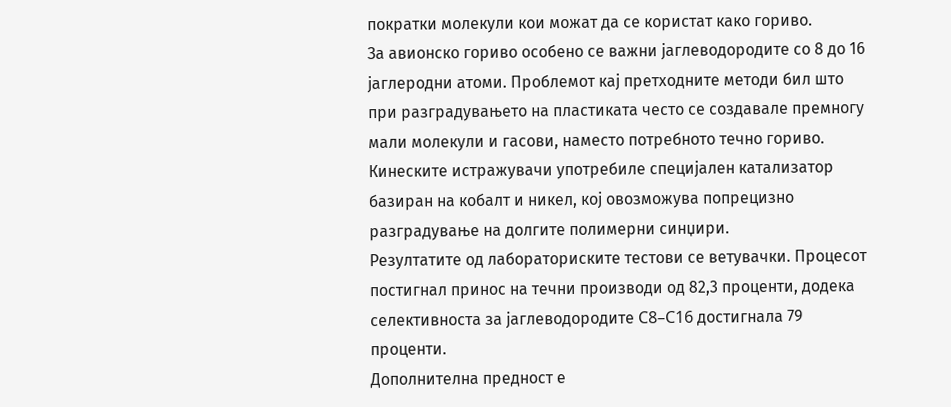пократки молекули кои можат да се користат како гориво.
За авионско гориво особено се важни јаглеводородите со 8 до 16 јаглеродни атоми. Проблемот кај претходните методи бил што при разградувањето на пластиката често се создавале премногу мали молекули и гасови, наместо потребното течно гориво.
Кинеските истражувачи употребиле специјален катализатор базиран на кобалт и никел, кој овозможува попрецизно разградување на долгите полимерни синџири.
Резултатите од лабораториските тестови се ветувачки. Процесот постигнал принос на течни производи од 82,3 проценти, додека селективноста за јаглеводородите C8–C16 достигнала 79 проценти.
Дополнителна предност е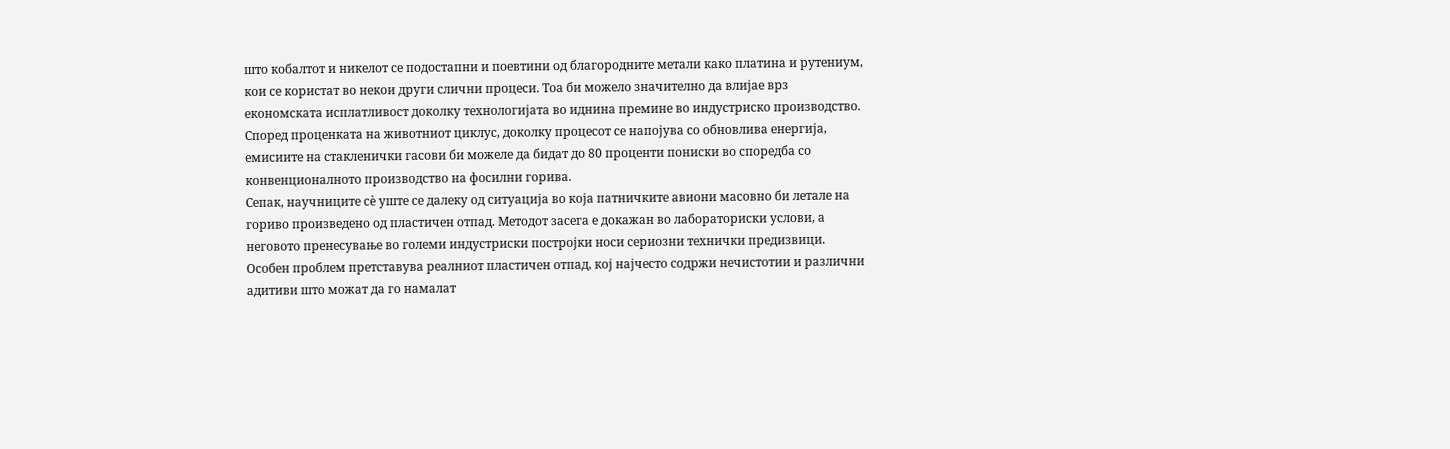што кобалтот и никелот се подостапни и поевтини од благородните метали како платина и рутениум, кои се користат во некои други слични процеси. Тоа би можело значително да влијае врз економската исплатливост доколку технологијата во иднина премине во индустриско производство.
Според проценката на животниот циклус, доколку процесот се напојува со обновлива енергија, емисиите на стакленички гасови би можеле да бидат до 80 проценти пониски во споредба со конвенционалното производство на фосилни горива.
Сепак, научниците сè уште се далеку од ситуација во која патничките авиони масовно би летале на гориво произведено од пластичен отпад. Методот засега е докажан во лабораториски услови, а неговото пренесување во големи индустриски постројки носи сериозни технички предизвици.
Особен проблем претставува реалниот пластичен отпад, кој најчесто содржи нечистотии и различни адитиви што можат да го намалат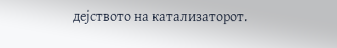дејството на катализаторот.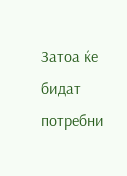Затоа ќе бидат потребни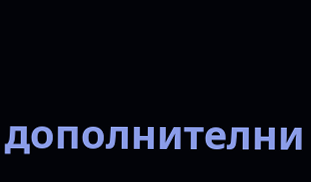дополнителни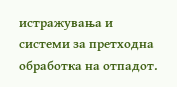истражувања и системи за претходна обработка на отпадот.